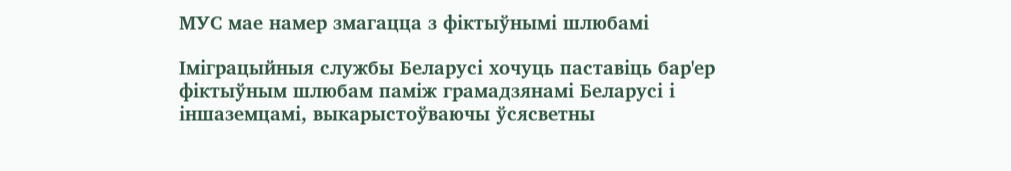МУС мае намер змагацца з фіктыўнымі шлюбамі

Іміграцыйныя службы Беларусі хочуць паставіць бар'ер фіктыўным шлюбам паміж грамадзянамі Беларусі і іншаземцамі, выкарыстоўваючы ўсясветны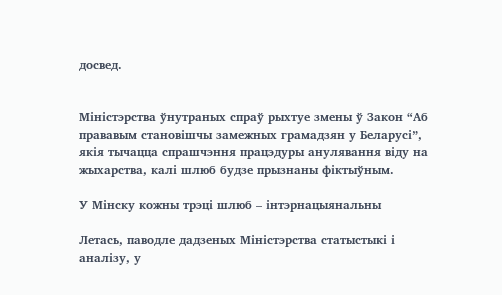досвед.


Міністэрства ўнутраных спраў рыхтуе змены ў Закон “Аб прававым становішчы замежных грамадзян у Беларусі”, якія тычацца спрашчэння працэдуры анулявання віду на жыхарства, калі шлюб будзе прызнаны фіктыўным.

У Мінску кожны трэці шлюб – інтэрнацыянальны

Летась, паводле дадзеных Міністэрства статыстыкі і аналізу, у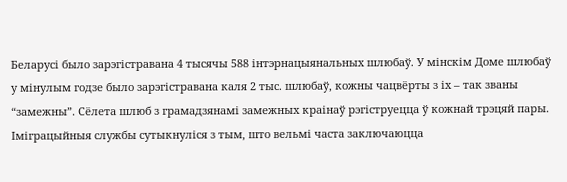Беларусі было зарэгістравана 4 тысячы 588 інтэрнацыянальных шлюбаў. У мінскім Доме шлюбаў у мінулым годзе было зарэгістравана каля 2 тыс. шлюбаў, кожны чацвёрты з іх – так званы “замежны”. Сёлета шлюб з грамадзянамі замежных краінаў рэгіструецца ў кожнай трэцяй пары. Іміграцыйныя службы сутыкнуліся з тым, што вельмі часта заключаюцца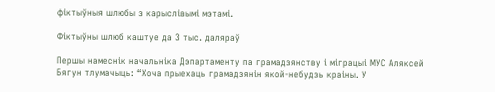фіктыўныя шлюбы з карыслівымі мэтамі.

Фіктыўны шлюб каштуе да 3 тыс. даляраў

Першы намеснік начальніка Дэпартаменту па грамадзянству і міграцыі МУС Аляксей Бягун тлумачыць: “Хоча прыехаць грамадзянін якой-небудзь краіны. У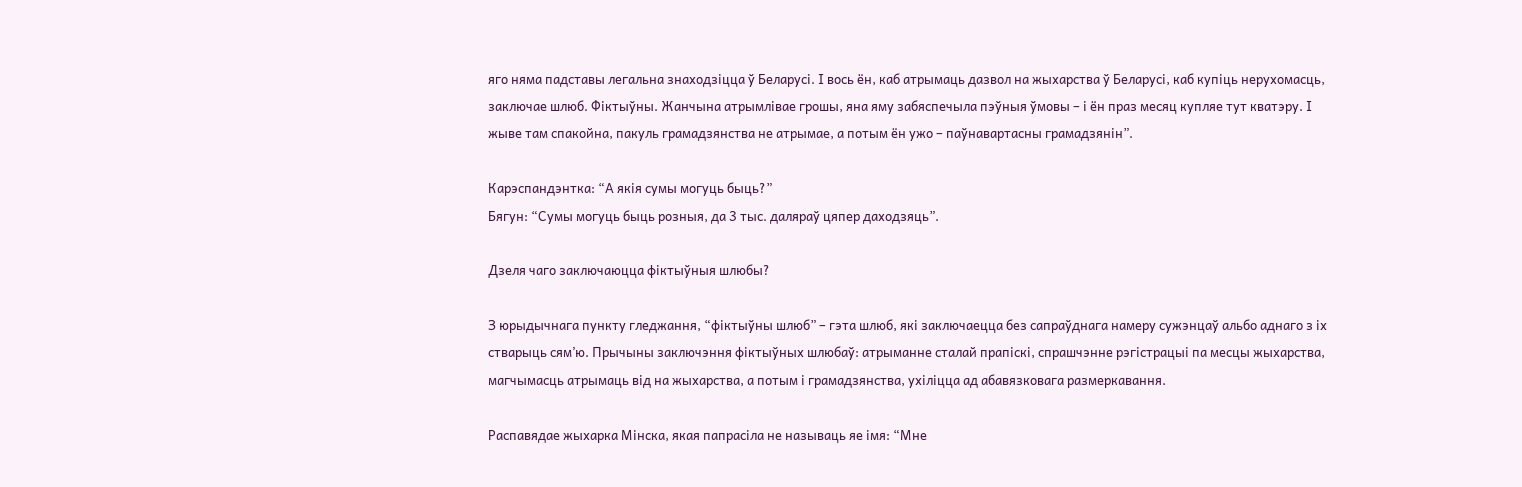яго няма падставы легальна знаходзіцца ў Беларусі. І вось ён, каб атрымаць дазвол на жыхарства ў Беларусі, каб купіць нерухомасць, заключае шлюб. Фіктыўны. Жанчына атрымлівае грошы, яна яму забяспечыла пэўныя ўмовы – і ён праз месяц купляе тут кватэру. І жыве там спакойна, пакуль грамадзянства не атрымае, а потым ён ужо – паўнавартасны грамадзянін”.

Карэспандэнтка: “А якія сумы могуць быць?”
Бягун: “Сумы могуць быць розныя, да 3 тыс. даляраў цяпер даходзяць”.

Дзеля чаго заключаюцца фіктыўныя шлюбы?

З юрыдычнага пункту гледжання, “фіктыўны шлюб” – гэта шлюб, які заключаецца без сапраўднага намеру сужэнцаў альбо аднаго з іх стварыць сям’ю. Прычыны заключэння фіктыўных шлюбаў: атрыманне сталай прапіскі, спрашчэнне рэгістрацыі па месцы жыхарства, магчымасць атрымаць від на жыхарства, а потым і грамадзянства, ухіліцца ад абавязковага размеркавання.

Распавядае жыхарка Мінска, якая папрасіла не называць яе імя: “Мне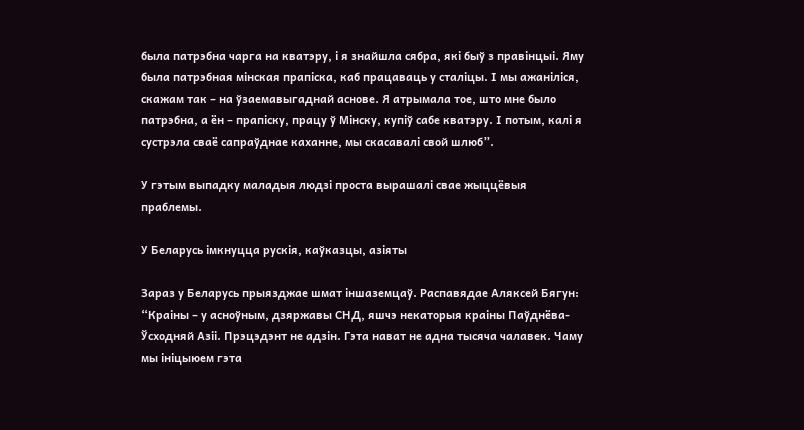была патрэбна чарга на кватэру, і я знайшла сябра, які быў з правінцыі. Яму была патрэбная мінская прапіска, каб працаваць у сталіцы. І мы ажаніліся, скажам так – на ўзаемавыгаднай аснове. Я атрымала тое, што мне было патрэбна, а ён – прапіску, працу ў Мінску, купіў сабе кватэру. І потым, калі я сустрэла сваё сапраўднае каханне, мы скасавалі свой шлюб”.

У гэтым выпадку маладыя людзі проста вырашалі свае жыццёвыя праблемы.

У Беларусь імкнуцца рускія, каўказцы, азіяты

Зараз у Беларусь прыязджае шмат іншаземцаў. Распавядае Аляксей Бягун: “Краіны – у асноўным, дзяржавы СНД, яшчэ некаторыя краіны Паўднёва-Ўсходняй Азіі. Прэцэдэнт не адзін. Гэта нават не адна тысяча чалавек. Чаму мы ініцыюем гэта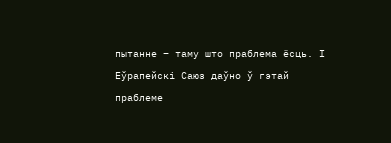пытанне – таму што праблема ёсць. І Еўрапейскі Саюз даўно ў гэтай праблеме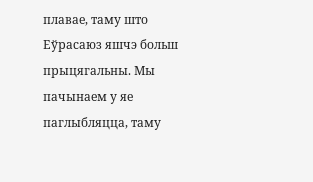плавае, таму што Еўрасаюз яшчэ больш прыцягальны. Мы пачынаем у яе паглыбляцца, таму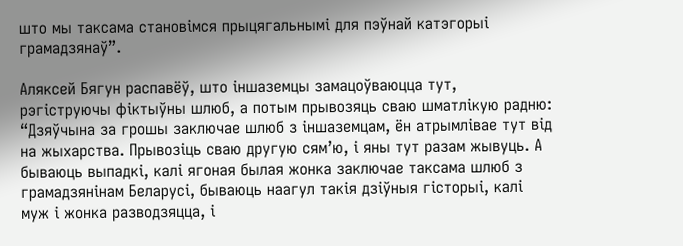што мы таксама становімся прыцягальнымі для пэўнай катэгорыі грамадзянаў”.

Аляксей Бягун распавёў, што іншаземцы замацоўваюцца тут, рэгіструючы фіктыўны шлюб, а потым прывозяць сваю шматлікую радню: “Дзяўчына за грошы заключае шлюб з іншаземцам, ён атрымлівае тут від на жыхарства. Прывозіць сваю другую сям’ю, і яны тут разам жывуць. А бываюць выпадкі, калі ягоная былая жонка заключае таксама шлюб з грамадзянінам Беларусі, бываюць наагул такія дзіўныя гісторыі, калі муж і жонка разводзяцца, і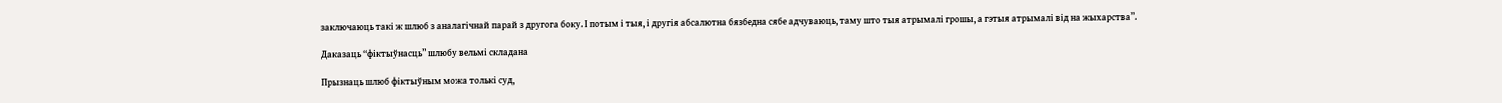заключаюць такі ж шлюб з аналагічнай парай з другога боку. І потым і тыя, і другія абсалютна бязбедна сябе адчуваюць, таму што тыя атрымалі грошы, а гэтыя атрымалі від на жыхарства”.

Даказаць “фіктыўнасць” шлюбу вельмі складана

Прызнаць шлюб фіктыўным можа толькі суд,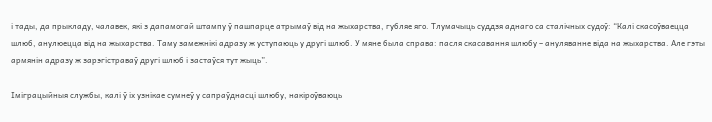і тады, да прыкладу, чалавек, які з дапамогай штампу ў пашпарце атрымаў від на жыхарства, губляе яго. Тлумачыць суддзя аднаго са сталічных судоў: “Калі скасоўваецца шлюб, анулюецца від на жыхарства. Таму замежнікі адразу ж уступаюць у другі шлюб. У мяне была справа: пасля скасавання шлюбу – ануляванне віда на жыхарства. Але гэты армянін адразу ж зарэгістраваў другі шлюб і застаўся тут жыць”.

Іміграцыйныя службы, калі ў іх узнікае сумнеў у сапраўднасці шлюбу, накіроўваюць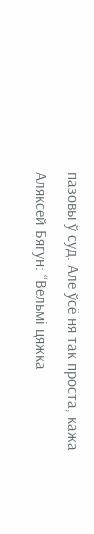пазовы ў суд. Але ўсё ня так проста, кажа Аляксей Бягун: “Вельмі цяжка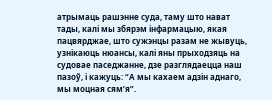атрымаць рашэнне суда, таму што нават тады, калі мы збярэм інфармацыю, якая пацвярджае, што сужэнцы разам не жывуць, узнікаюць нюансы, калі яны прыходзяць на судовае паседжанне, дзе разглядаецца наш пазоў, і кажуць: “А мы кахаем адзін аднаго, мы моцная сям’я”.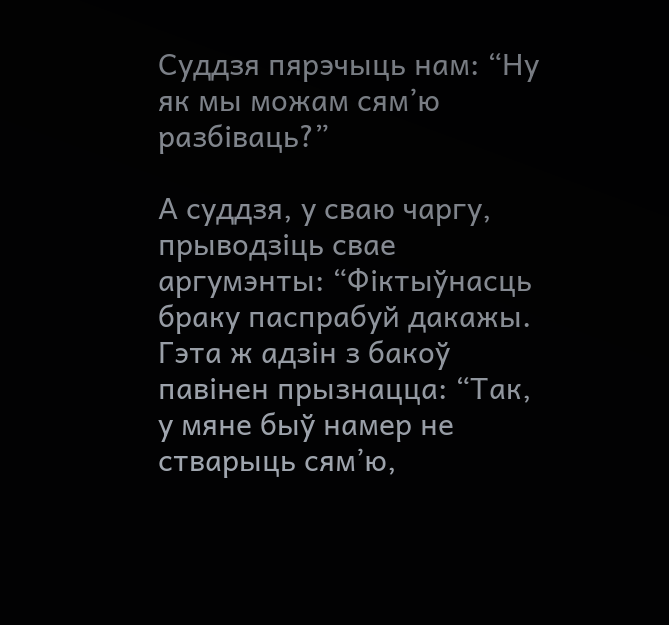Суддзя пярэчыць нам: “Ну як мы можам сям’ю разбіваць?”

А суддзя, у сваю чаргу, прыводзіць свае аргумэнты: “Фіктыўнасць браку паспрабуй дакажы. Гэта ж адзін з бакоў павінен прызнацца: “Так, у мяне быў намер не стварыць сям’ю,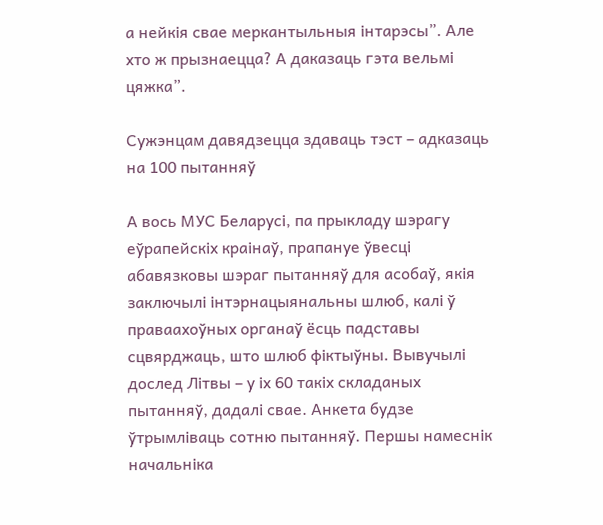а нейкія свае меркантыльныя інтарэсы”. Але хто ж прызнаецца? А даказаць гэта вельмі цяжка”.

Сужэнцам давядзецца здаваць тэст – адказаць на 100 пытанняў

А вось МУС Беларусі, па прыкладу шэрагу еўрапейскіх краінаў, прапануе ўвесці абавязковы шэраг пытанняў для асобаў, якія заключылі інтэрнацыянальны шлюб, калі ў праваахоўных органаў ёсць падставы сцвярджаць, што шлюб фіктыўны. Вывучылі дослед Літвы – у іх 60 такіх складаных пытанняў, дадалі свае. Анкета будзе ўтрымліваць сотню пытанняў. Першы намеснік начальніка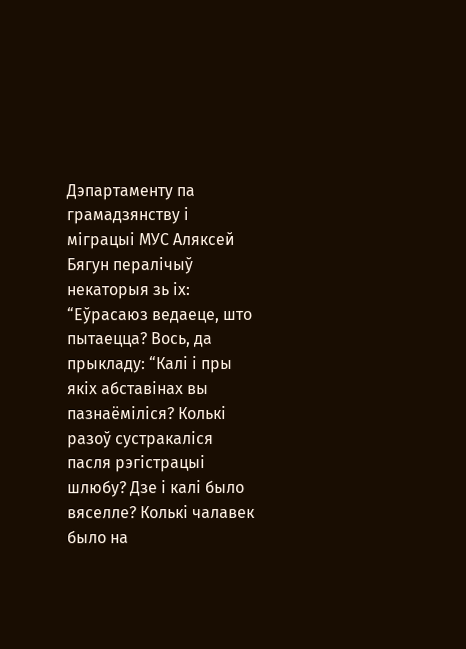Дэпартаменту па грамадзянству і міграцыі МУС Аляксей Бягун пералічыў некаторыя зь іх: “Еўрасаюз ведаеце, што пытаецца? Вось, да прыкладу: “Калі і пры якіх абставінах вы пазнаёміліся? Колькі разоў сустракаліся пасля рэгістрацыі шлюбу? Дзе і калі было вяселле? Колькі чалавек было на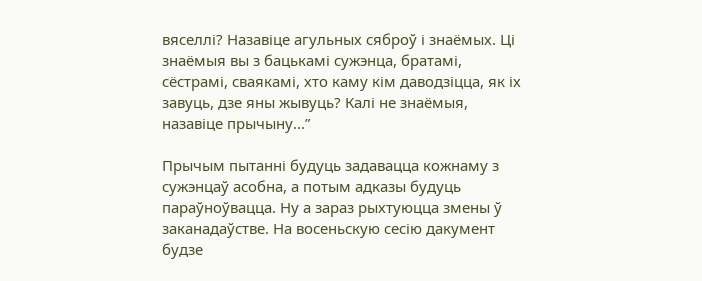вяселлі? Назавіце агульных сяброў і знаёмых. Ці знаёмыя вы з бацькамі сужэнца, братамі, сёстрамі, сваякамі, хто каму кім даводзіцца, як іх завуць, дзе яны жывуць? Калі не знаёмыя, назавіце прычыну...”

Прычым пытанні будуць задавацца кожнаму з сужэнцаў асобна, а потым адказы будуць параўноўвацца. Ну а зараз рыхтуюцца змены ў заканадаўстве. На восеньскую сесію дакумент будзе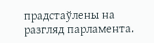прадстаўлены на разгляд парламента.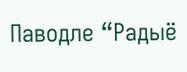Паводле “Радыё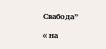Свабода”

‹‹ на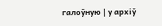галоўную | у архіў